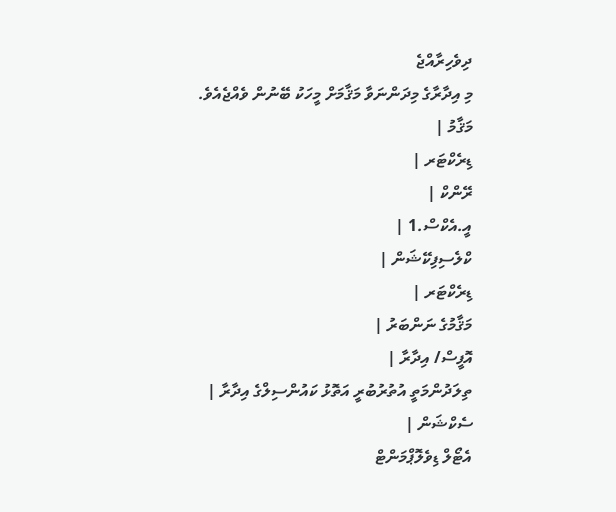ދިވެހިރާއްޖެ
މި އިދާރާގެ މިދަންނަވާ މަޤާމަށް މީހަކު ބޭނުން ވެއްޖެއެވެ.
މަޤާމު |
ޑިރެކްޓަރ |
ރޭންކް |
އީ.އެކްސް.1 |
ކްލެސިފިކޭޝަން |
ޑިރެކްޓަރ |
މަޤާމުގެ ނަންބަރު |
އޮފީސް/ އިދާރާ |
ތިލަދުންމަތީ އުތުރުބުރީ އަތޮޅު ކައުންސިލްގެ އިދާރާ |
ސެކްޝަން |
އެޓޯލް ޑިވެލޮޕްމަންޓް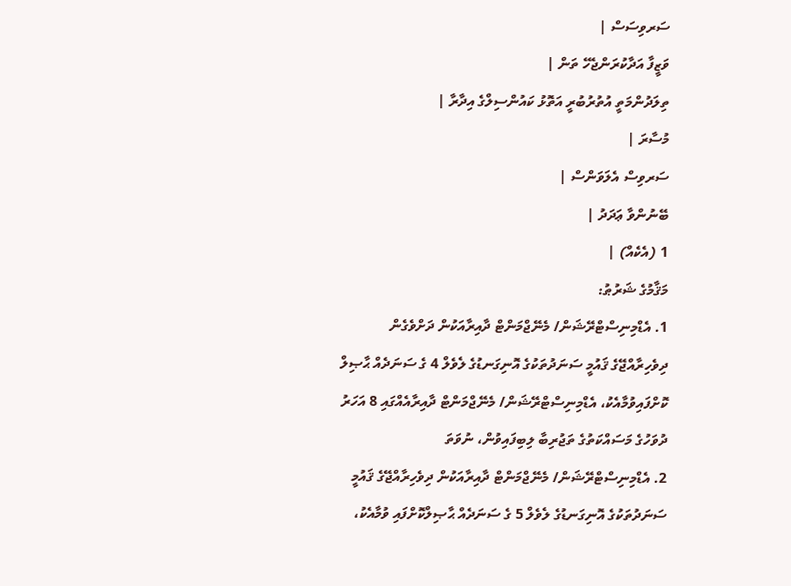ސަރވިސަސް |
ވަޒީފާ އަދާކުރަންޖެހޭ ތަން |
ތިލަދުންމަތީ އުތުރުބުރީ އަތޮޅު ކައުންސިލްގެ އިދާރާ |
މުސާރަ |
ސަރވިސް އެލަވަންސް |
ބޭނުންވާ ޢަދަދު |
1 (އެކެއް) |
މަޤާމުގެ ޝަރުޠު:
1. އެޑްމިނިސްޓްރޭޝަން/ މެނޭޖްމަންޓް ދާއިރާއަކުން ދަށްވެގެން ދިވެހިރާއްޖޭގެ ޤައުމީ ސަނަދުތަކުގެ އޮނިގަނޑުގެ ލެވެލް 4 ގެ ސަނަދެއް ޙާޞިލް ކޮށްފައިވުމާއެކު، އެޑްމިނިސްޓްރޭޝަން/ މެނޭޖްމަންޓް ދާއިރާއެއްގައި 8 އަހަރު ދުވަހުގެ މަސައްކަތުގެ ތަޖުރިބާ ލިބިފައިވުން، ނުވަތަ
2. އެޑްމިނިސްޓްރޭޝަން/ މެނޭޖްމަންޓް ދާއިރާއަކުން ދިވެހިރާއްޖޭގެ ޤައުމީ ސަނަދުތަކުގެ އޮނިގަނޑުގެ ލެވެލް 5 ގެ ސަނަދެއް ޙާޞިލްކޮށްފައި ވުމާއެކު،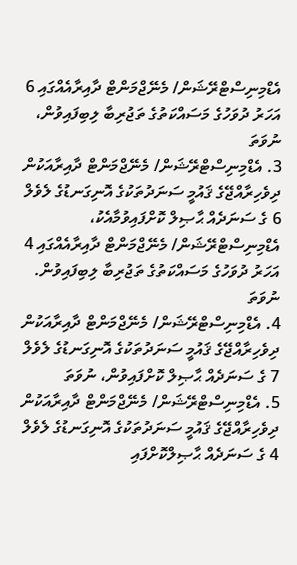އެޑްމިނިސްޓްރޭޝަން/ މެނޭޖްމަންޓް ދާއިރާއެއްގައި 6 އަހަރު ދުވަހުގެ މަސައްކަތުގެ ތަޖުރިބާ ލިބިފައިވުން، ނުވަތަ
3. އެޑްމިނިސްޓްރޭޝަން/ މެނޭޖްމަންޓް ދާއިރާއަކުން ދިވެހިރާއްޖޭގެ ޤައުމީ ސަނަދުތަކުގެ އޮނިގަނޑުގެ ލެވެލް 6 ގެ ސަނަދެއް ޙާޞިލް ކޮށްފައިވުމާއެކު، އެޑްމިނިސްޓްރޭޝަން/ މެނޭޖްމަންޓް ދާއިރާއެއްގައި 4 އަހަރު ދުވަހުގެ މަސައްކަތުގެ ތަޖުރިބާ ލިބިފައިވުން. ނުވަތަ
4. އެޑްމިނިސްޓްރޭޝަން/ މެނޭޖްމަންޓް ދާއިރާއަކުން ދިވެހިރާއްޖޭގެ ޤައުމީ ސަނަދުތަކުގެ އޮނިގަނޑުގެ ލެވެލް 7 ގެ ސަނަދެއް ޙާޞިލް ކޮށްފައިވުން، ނުވަތަ
5. އެޑްމިނިސްޓްރޭޝަން/ މެނޭޖްމަންޓް ދާއިރާއަކުން ދިވެހިރާއްޖޭގެ ޤައުމީ ސަނަދުތަކުގެ އޮނިގަނޑުގެ ލެވެލް 4 ގެ ސަނަދެއް ޙާޞިލްކޮށްފައި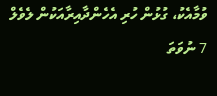ވުމާއެކު، ގުޅުން ހުރި އެހެންދާއިރާއަކުން ލެވެލް 7 ނުވަތަ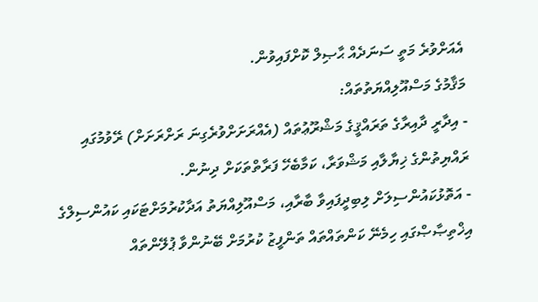އެއަށްވުރެ މަތީ ސަނަދެއް ޙާޞިލް ކޮށްފައިވުން.
މަޤާމުގެ މަސްއޫލިއްޔަތުތައް:
- އިދާރީ ދާއިރާގެ ތަރައްޤީގެ މަޝްރޫޢުތައް (އެއްރަށަށްވުރެގިނަ ރަށްރަށަށް) ރޭވުމުގައި ރައްޔިތުންގެ ޚިޔާލާއި މަޝްވަރާ، ކަމާބެހޭ ފަރާތްތަކަށް ދިނުން.
- އަތޮޅުކައުންސިލަށް ލިބިދީފައިވާ ބާރާއި، މަސްއޫލިއްޔަތު އަދާކުރުމަށްޓަކައި ކައުންސިލްގެ އިޚްތިޞާޞްގައި ހިމެނޭ ކަންތައްތައް ތަންފީޒު ކުރުމަށް ބޭނުންވާ ޕުލޭންތައް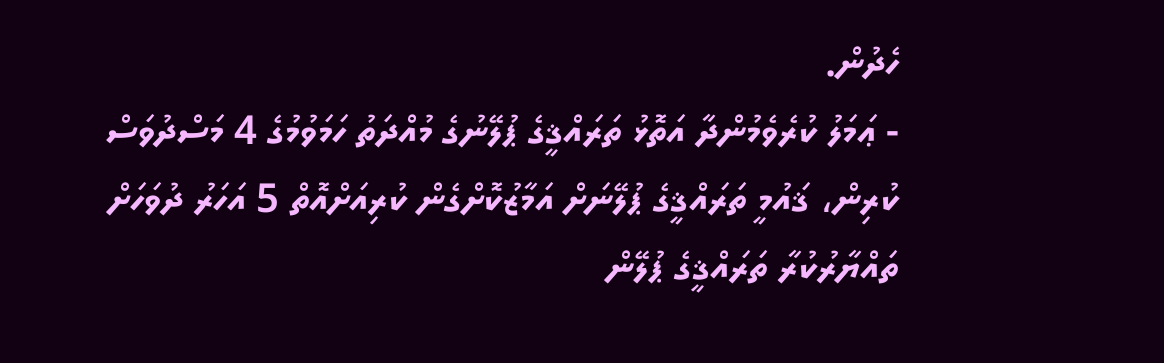ހެދުން.
- ޢަމަލު ކުރެވެމުންދާ އަތޮޅު ތަރައްޤީގެ ޕުލޭނުގެ މުއްދަތު ހަމަވުމުގެ 4 މަސްދުވަސް ކުރިން، ޤައުމީ ތަރައްޤީގެ ޕުލޭނަށް އަމާޒުކޮށްގެން ކުރިއަށްއޮތް 5 އަހަރު ދުވަހަށް ތައްޔާރުކުރާ ތަރައްޤީގެ ޕުލޭން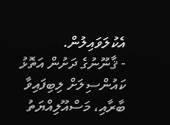އެކުލަވައިލުން.
- ޤާނޫނުގެ ދަށުން އަތޮޅު ކައުންސިލަށް ލިބިފައިވާ ބާރާއި، މަސްއޫލިއްޔަތު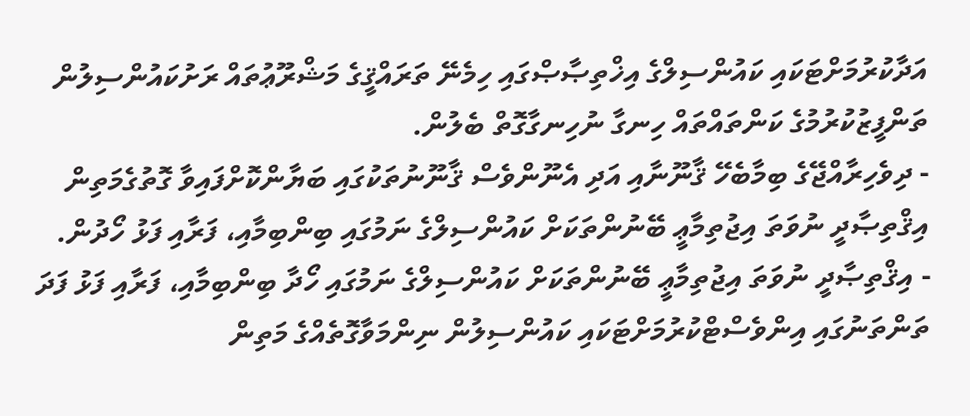އަދާކުރުމަށްޓަކައި ކައުންސިލްގެ އިޚްތިޞާޞްގައި ހިމެނޭ ތަރައްޤީގެ މަޝްރޫޢުތައް ރަށުކައުންސިލުން ތަންފީޒުކުރުމުގެ ކަންތައްތައް ހިނގާ ނުހިނގާގޮތް ބެލުން.
- ދިވެހިރާއްޖޭގެ ބިމާބެހޭ ޤާނޫނާއި އަދި އެނޫންވެސް ޤާނޫނުތަކުގައި ބަޔާންކޮށްފައިވާ ގޮތުގެމަތިން އިޤްތިޞާދީ ނުވަތަ އިޖުތިމާޢީ ބޭނުންތަކަށް ކައުންސިލްގެ ނަމުގައި ބިންބިމާއި، ފަރާއި ފަޅު ހޯދުން.
- އިޤްތިޞާދީ ނުވަތަ އިޖުތިމާޢީ ބޭނުންތަކަށް ކައުންސިލްގެ ނަމުގައި ހޯދާ ބިންބިމާއި، ފަރާއި ފަޅު ފަދަ ތަންތަނުގައި އިންވެސްޓްކުރުމަށްޓަކައި ކައުންސިލުން ނިންމަވާގޮތެއްގެ މަތިން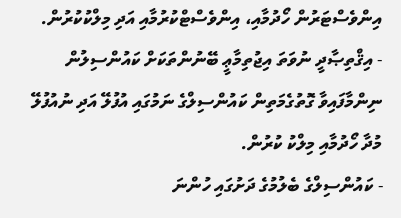އިންވެސްޓަރުން ހޯދުމާއި، އިންވެސްޓްކުރުމާއި އަދި މިލްކުކުރުން.
- އިޤްތިޞާދީ ނުވަތަ އިޖުތިމާޢީ ބޭނުންތަކަށް ކައުންސިލުން ނިންމާފައިވާ ގޮތުގެމަތިން ކައުންސިލްގެ ނަމުގައި އުފުލޭ އަދި ނުއުފުލޭ މުދާ ހޯދުމާއި މިލްކު ކުރުން.
- ކައުންސިލްގެ ބެލުމުގެ ދަށުގައި ހުންނަ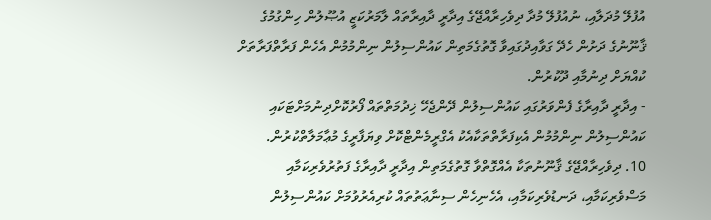އުފުލޭ މުދަލާއި، ނުއުފުލޭ މުދާ ދިވެހިރާއްޖޭގެ އިދާރީ ދާއިރާތައް ލާމަރުކަޒީ އުޞޫލުން ހިންގުމުގެ ޤާނޫނުގެ ދަށުން ހެދޭ ގަވާއިދުގައިވާ ގޮތުގެމަތިން ކައުންސިލުން ނިންމުމުން އެހެން ފަރާތްފަރާތަށް ކުއްޔަށް ދިނުމާއި ދޫކުރުން.
- އިދާރީ ދާއިރާގެ ފެންވަރުގައި ކައުންސިލުން ދޭންޖެހޭ ޚިދުމަތްތައް ފޯރުކޮށްދިނުމަށްޓަކައި ކައުންސިލުން ނިންމުމުން އެކިފަރާތްތަކާއެކު އެގްރީމެންޓްކޮށް ވިޔަފާރީގެ މުޢާމަލާތްކުރުން.
10. ދިވެހިރާއްޖޭގެ ޤާނޫނުތަކާ އެއްގޮތްވާ ގޮތުގެމަތިން އިދާރީ ދާއިރާގެ ފަތުރުވެރިކަމާއި މަސްވެރިކަމާއި، ދަނޑުވެރިކަމާއި، އެހެނިހެން ސިނާޢަތުތައް ކުރިއެރުވުމަށް ކައުންސިލުން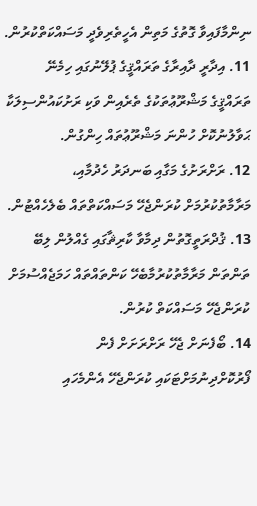ނިންމާފައިވާ ގޮތުގެ މަތިން އެހީތެރިވެދީ މަސައްކަތްކުރުން.
11. އިދާރީ ދާއިރާގެ ތަރައްޤީގެ ޕުލޭނުގައި ހިމެނޭ ތަރައްޤީގެ މަޝްރޫޢުތަކުގެ ތެރެއިން ވަކި ރަށުކައުންސިލަކާ ޙަވާލުނުކޮށް ހުންނަ މަޝްރޫޢުތައް ހިންގުން.
12. ރަށްރަށުގެ މަގާއި ބަނދަރު ހެދުމާއި، މަރާމާތުކުރުމަށް ކުރަންޖެހޭ މަސައްކަތްތައް ބެލެހެއްޓުން.
13. ޤުދްރަތީގޮތުން ދިމާވާ ކާރިޘާގައި ގެއްލުން ލިބޭ ތަންތަން މަރާމާތުކުރުމާބެހޭ ކަންތައްތައް ހަމަޖެއްސުމަށް ކުރަންޖެހޭ މަސައްކަތް ކުރުން.
14. ބޯފެނަށް ޖެހޭ ރަށްރަށަށް ފެން ފޯރުކޮށްދިނުމަށްޓަކައި ކުރަންޖެހޭ އެންމެހައި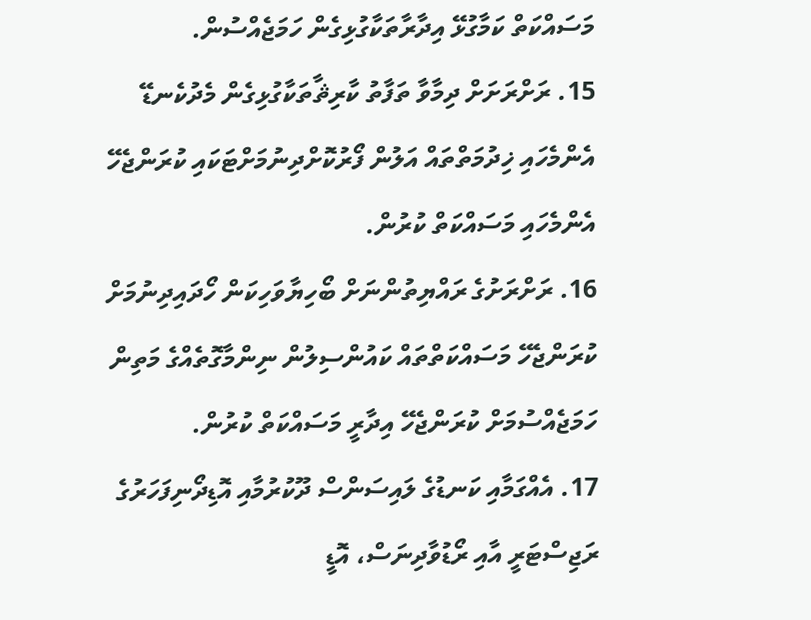މަސައްކަތް ކަމާގުޅޭ އިދާރާތަކާގުޅިގެން ހަމަޖެއްސުން.
15. ރަށްރަށަށް ދިމާވާ ތަފާތު ކާރިޘާތަކާގުޅިގެން މެދުކެނޑޭ އެންމެހައި ޚިދުމަތްތައް އަލުން ފޯރުކޮށްދިނުމަށްޓަކައި ކުރަންޖެހޭ އެންމެހައި މަސައްކަތް ކުރުން.
16. ރަށްރަށުގެ ރައްޔިތުންނަށް ބޯހިޔާވަހިކަން ހޯދައިދިނުމަށް ކުރަންޖެހޭ މަސައްކަތްތައް ކައުންސިލުން ނިންމާގޮތެއްގެ މަތިން ހަމަޖެއްސުމަށް ކުރަންޖެހޭ އިދާރީ މަސައްކަތް ކުރުން.
17. އެއްގަމާއި ކަނޑުގެ ލައިސަންސް ދޫކުރުމާއި އޮޑިދޯނިފަހަރުގެ ރަޖިސްޓަރީ އާއި ރޯޑުވާދިނަސް، އޮޑީ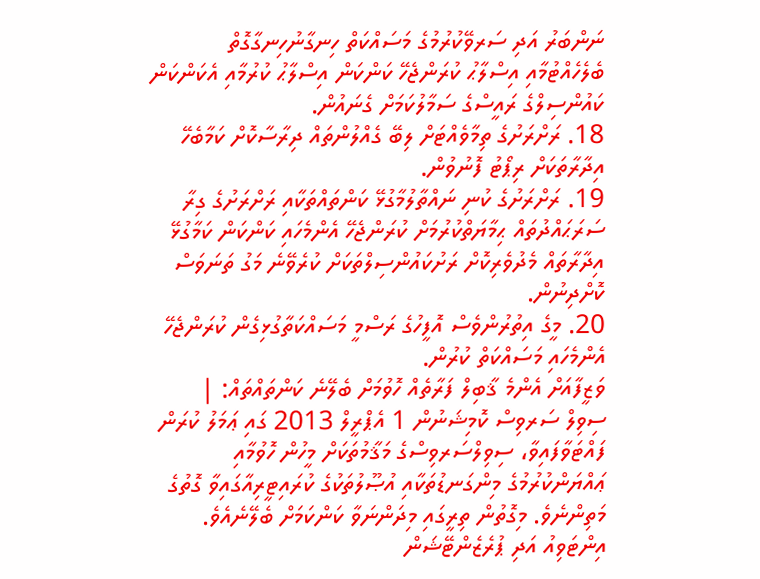ނަންބަރު އަދި ސަރވޭކުރުމުގެ މަސައްކަތް ހިނގާނުހިނގާގޮތް ބެލެހެއްޓުމާއި އިސްލާޙު ކުރަންޖެހޭ ކަންކަން އިސްލާޙު ކުރުމާއި އެކަންކަން ކައުންސިލްގެ ރައީސްގެ ސަމާލުކަމަށް ގެނައުން.
18. ރަށްރަށުގެ ތިމާވެއްޓަށް ލިބޭ ގެއްލުންތައް ދިރާސާކޮށް ކަމާބެހޭ އިދާރާތަކަށް ރިޕޯޓު ފޮނުވުން.
19. ރަށްރަށުގެ ކުނި ނައްތާލުމާގުޅޭ ކަންތައްތަކާއި ރަށްރަށުގެ ގިރާ ސަރަޙައްދުތައް ޙިމާޔަތްކުރުމަށް ކުރަންޖެހޭ އެންމެހައި ކަންކަން ކަމާގުޅޭ އިދާރާތައް މެދުވެރިކޮށް ރަށުކައުންސިލްތަކަށް ކުރެވޭނެ މަގު ތަނަވަސް ކޮށްދިނުން.
20. މީގެ އިތުރުންވެސް އޮފީހުގެ ރަސްމީ މަސައްކަތާގުޅިގެން ކުރަންޖެހޭ އެންމެހައި މަސައްކަތް ކުރުން.
ވަޒީފާއަށް އެންމެ ޤާބިލް ފަރާތެއް ހޮވުމަށް ބެލޭނެ ކަންތައްތައް: |
ސިވިލް ސަރވިސް ކޮމިޝަނުން 1 އެޕްރީލް 2013 ގައި ޢަމަލު ކުރަން ފައްޓަވާފައިވާ، ސިވިލްސަރވިސްގެ މަޤާމުތަކަށް މީހުން ހޮވުމާއި ޢައްޔަންކުރުމުގެ މިންގަނޑުތަކާއި އުޞޫލުތަކުގެ ކުރައިޓީރިއާގައިވާ ގޮތުގެ މަތިންނެވެ. މިގޮތުން ތިރީގައި މިދަންނަވާ ކަންކަމަށް ބެލޭނެއެވެ.
އިންޓަވިއު އަދި ޕުރެޒެންޓޭޝަން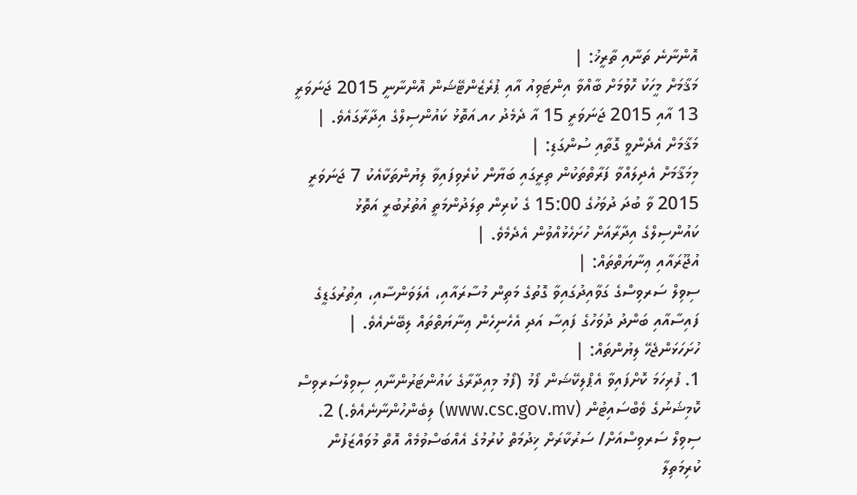އޮންނާނެ ތަނާއި ތާރީޚު: |
މަޤާމަށް މީހަކު ހޮވުމަށް ބާއްވާ އިންޓަވިއު އާއި ޕުރެޒެންޓޭޝަން އޮންނާނީ 2015 ޖަނަވަރީ 13 އާއި 2015 ޖަނަވަރީ 15 އާ ދެމެދު ހއ.އަތޮޅު ކައުންސިލްގެ އިދާރާގައެވެ. |
މަޤާމަށް އެދެންވީ ގޮތާއި ސުންގަޑި: |
މިމަޤާމަށް އެދިލައްވާ ފަރާތްތަކުން ތިރީގައި ބަޔާން ކުރެވިފައިވާ ލިޔުންތަކާއެކު 7 ޖަނަވަރީ 2015 ވާ ބުދަ ދުވަހުގެ 15:00 ގެ ކުރިން ތިލަދުންމަތީ އުތުރުބުރީ އަތޮޅު ކައުންސިލްގެ އިދާރާއަށް ހުށަހެޅުއްވުން އެދެމެވެ. |
އުޖޫރައާއި ޢިނާޔަތްތައް: |
ސިވިލް ސަރވިސްގެ ގަވާއިދުގައިވާ ގޮތުގެ މަތިން މުސާރައާއި، އެލަވަންސާއި، އިތުރުގަޑީގެ ފައިސާއާއި ބަންދު ދުވަހުގެ ފައިސާ އަދި އެހެނިހެން ޢިނާޔަތްތައް ލިބޭނެއެވެ. |
ހުށަހަޅަންޖެހޭ ލިޔުންތައް: |
1. ފުރިހަމަ ކޮށްފައިވާ އެޕްލިކޭޝަން ފޯމު (ފޯމު މިއިދާރާގެ ކައުންޓަރުންނާއި ސިވިލްސަރވިސް ކޮމިޝަނުގެ ވެބްސައިޓުން (www.csc.gov.mv) ލިބެންހުންނާނެއެވެ.) 2. ސިވިލް ސަރވިސްއަށް/ ސަރުކާރަށް ޚިދުމަތް ކުރުމުގެ އެއްބަސްވުމެއް އޮތް މުވައްޒަފުން ކުރިމަތިލާ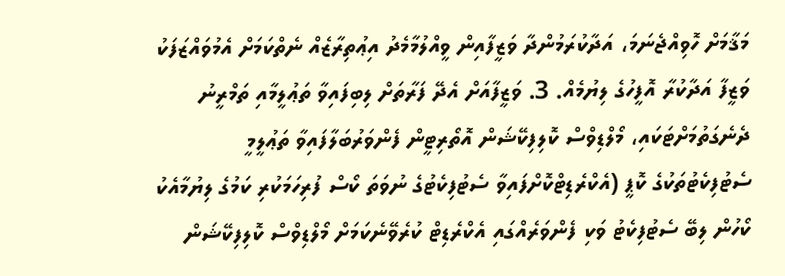މަޤާމަށް ހޮވިއްޖެނަމަ، އަދާކުރަމުންދާ ވަޒީފާއިން ވީއްލުމާމެދު އިޢުތިރާޒެއް ނެތްކަމަށް އެމުވައްޒަފަކު ވަޒީފާ އަދާކުރާ އޮފީހުގެ ލިޔުމެއް. 3. ވަޒީފާއަށް އެދޭ ފަރާތަށް ލިބިފައިވާ ތަޢުލީމާއި ތަމްރީނު ދެނެގަތުމަށްޓަކައި، މޯލްޑިވްސް ކޮލިފިކޭޝަން އޮތޯރިޓީން ފެންވަރުބަލާފައިވާ ތަޢުލީމީ ސެޓުފިކެޓުތަކުގެ ކޮޕީ (އެކްރެޑިޓްކޮށްފައިވާ ސެޓުފިކެޓުގެ ނުވަތަ ކޯސް ފުރިހަމަކުރި ކަމުގެ ލިޔުމާއެކު ކޯހުން ލިބޭ ސެޓުފިކެޓު ވަކި ފެންވަރެއްގައި އެކްރެޑިޓް ކުރެވޭނެކަމަށް މޯލްޑިވްސް ކޮލިފިކޭޝަން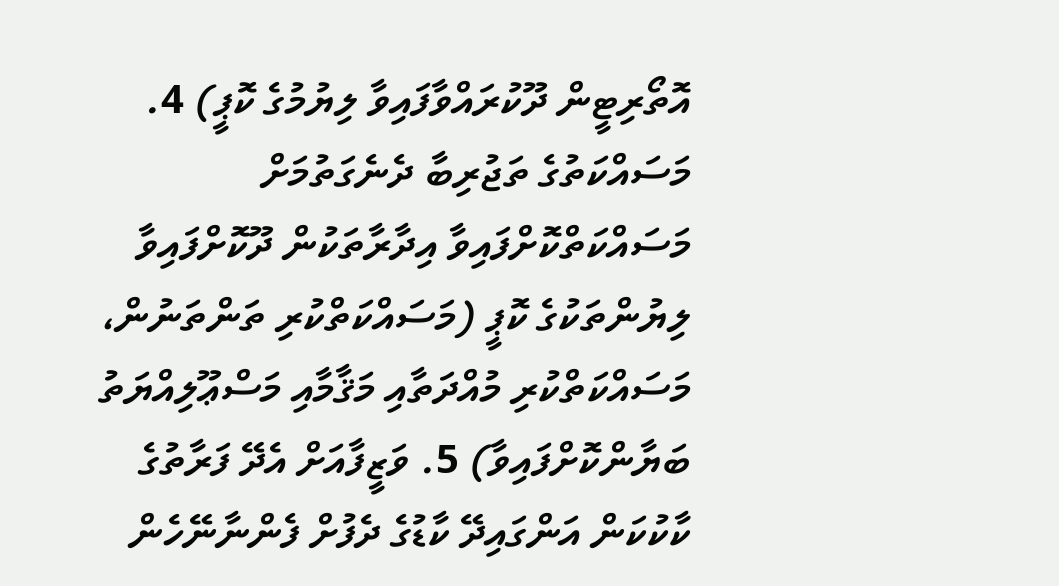އޮތޯރިޓީން ދޫކުރައްވާފައިވާ ލިޔުމުގެ ކޮޕީ) 4. މަސައްކަތުގެ ތަޖުރިބާ ދެނެގަތުމަށް މަސައްކަތްކޮށްފައިވާ އިދާރާތަކުން ދޫކޮށްފައިވާ ލިޔުންތަކުގެ ކޮޕީ (މަސައްކަތްކުރި ތަންތަނުން، މަސައްކަތްކުރި މުއްދަތާއި މަޤާމާއި މަސްޢޫލިއްޔަތު ބަޔާންކޮށްފައިވާ) 5. ވަޒީފާއަށް އެދޭ ފަރާތުގެ ކާކުކަން އަންގައިދޭ ކާޑުގެ ދެފުށް ފެންނާނޭހެން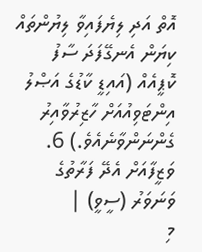އޮތް އަދި ލިޔެފައިވާ ލިޔުންތައް ކިޔަން އެނގޭފަދަ ސާފު ކޮޕީއެއް (އައިޑީ ކާޑުގެ އަޞްލު އިންޓަވިއުއަށް ހާޒިރުވާއިރު ގެންނަންވާނެއެވެ.) 6. ވަޒީފާއަށް އެދޭ ފަރާތުގެ ވަނަވަރު (ސީވީ) |
މި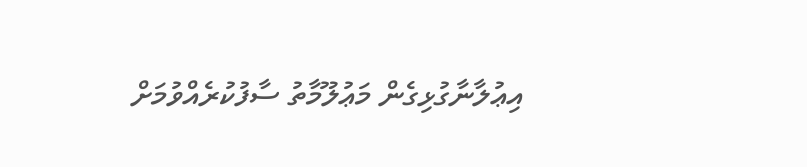އިޢުލާނާގުޅިގެން މަޢުލޫމާތު ސާފުކުރެއްވުމަށް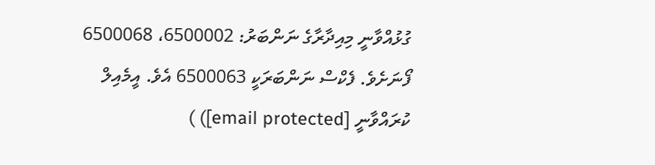ގުޅުއްވާނީ މިއިދާރާގެ ނަންބަރު: 6500002، 6500068 ފޯނަށެވެ. ފެކްސް ނަންބަރަކީ 6500063 އެވެ. އީމެއިލް ކުރައްވާނީ [email protected]) )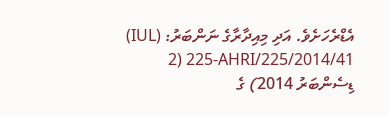އެޑްރެހަށެވެ. އަދި މިއިދާރާގެ ނަންބަރު: (IUL) 225-AHRI/225/2014/41 (2 ޑިސެންބަރު 2014) ގެ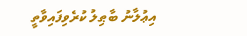އިޢުލާނު ބާޠިލު ކުރެވިފައިވާތީ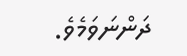ދަންނަވަމެވެ.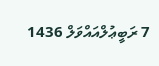7 ރަބީޢުލްއައްވަލް 1436